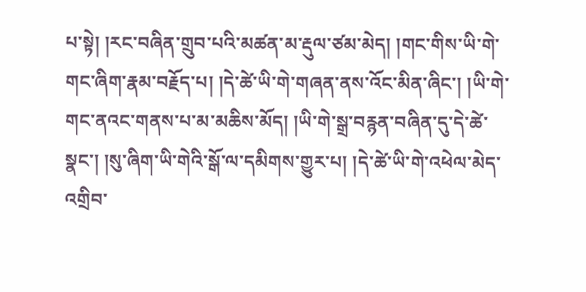པ་སྟེ། །རང་བཞིན་གྲུབ་པའི་མཚན་མ་རྡུལ་ཙམ་མེད། །གང་གིས་ཡི་གེ་གང་ཞིག་རྣམ་བརྗོད་པ། །དེ་ཚེ་ཡི་གེ་གཞན་ནས་འོང་མིན་ཞིང་། །ཡི་གེ་གང་ནའང་གནས་པ་མ་མཆིས་མོད། །ཡི་གེ་སྒྲ་བརྙན་བཞིན་དུ་དེ་ཚེ་སྣང་། །སུ་ཞིག་ཡི་གེའི་སྒོ་ལ་དམིགས་གྱུར་པ། །དེ་ཚེ་ཡི་གེ་འཕེལ་མེད་འགྲིབ་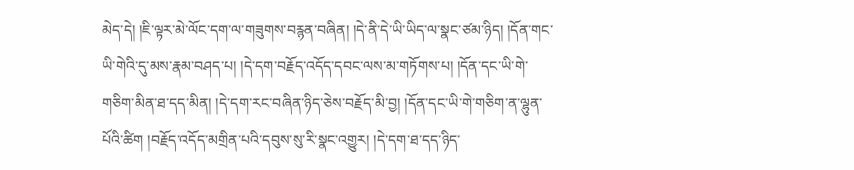མེད་དེ། །ཇི་ལྟར་མེ་ལོང་དག་ལ་གཟུགས་བརྙན་བཞིན། །དེ་ནི་དེ་ཡི་ཡིད་ལ་སྣང་ཙམ་ཉིད། །དོན་གང་ཡི་གེའི་དུ་མས་རྣམ་བཤད་པ། །དེ་དག་བརྗོད་འདོད་དབང་ལས་མ་གཏོགས་པ། །དོན་དང་ཡི་གེ་གཅིག་མིན་ཐ་དད་མིན། །དེ་དག་རང་བཞིན་ཉིད་ཅེས་བརྗོད་མི་བྱ། །དོན་དང་ཡི་གེ་གཅིག་ན་ལྷུན་པོའི་ཚིག །བརྗོད་འདོད་མགྲིན་པའི་དབུས་སུ་རི་སྣང་འགྱུར། །དེ་དག་ཐ་དད་ཉིད་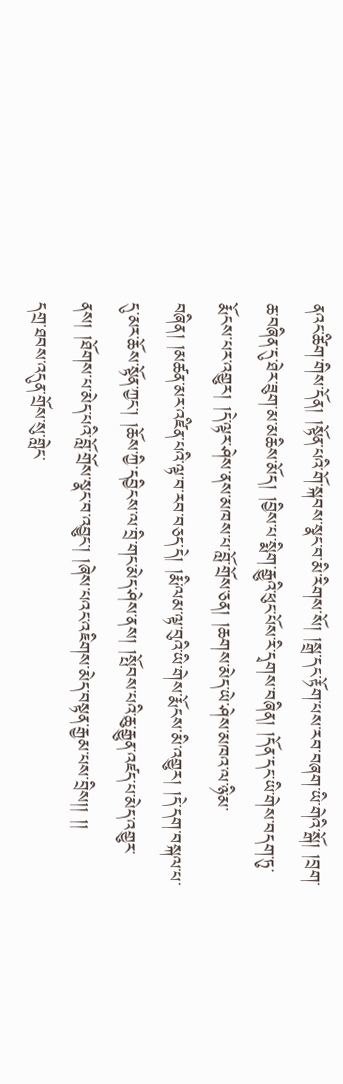ནའང་ཚིག་གིས་དོན། །སྟོན་པའི་གོ་སྐབས་སྣང་བ་མི་རིགས་སོ། །སྒྲ་དང་རྟོག་པས་རབ་བཞག་ཡི་གེའི་སྒོ། །བྲག་ཆ་བཞིན་དུ་ཐེར་ཟུག་མ་མཆིས་མོད། །བྱིས་པ་སྨིག་རྒྱུའི་ཕུང་པོས་རི་དྭགས་བཞིན། །དོན་དང་ཡི་གེས་བདག་ཏུ་རྨོངས་པར་འགྱུར། །དེ་ལྟར་ཤེས་ནས་མཁས་པ་བློ་གྲོས་ཅན། །ཆགས་མེད་ཡེ་ཤེས་མཁའ་ལ་ཉི་མ་བཞིན། །མཚན་མར་འཛིན་པའི་ལྟ་བ་རབ་བཅད་དེ། །རྨི་ལམ་ལྟ་བུའི་ཡི་གེས་རྨོངས་མི་འགྱུར། །དེ་དག་བསྐལ་པ་དུ་མར་ཆོས་སྟོན་ཀྱང་། །ཆོས་ཀྱི་དབྱིངས་ལ་བྲི་གང་མེད་ཤེས་ནས། །སྤོབས་པའི་ཆུ་རྒྱུན་འཛད་པ་མེད་འགྱུར་ནས། །ཐོགས་པ་མེད་པའི་བློ་གྲོས་སྣང་བ་འབྱུང་། །ཞེས་པའང་འཇིགས་མེད་བསྟན་རྒྱམ་པས་བྲིས།། །།
དགྲ་ཐབས་འདུན་གྲོས་སུ་གླེང་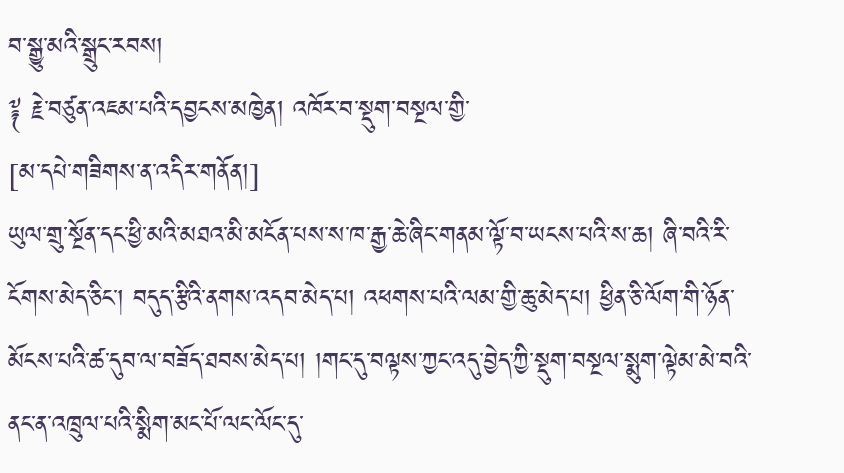བ་སྒྱུ་མའི་སྒྲུང་རབས།
༈ རྗེ་བཙུན་འཇམ་པའི་དབྱངས་མཁྱེན། འཁོར་བ་སྡུག་བསྔལ་གྱི་
[མ་དཔེ་གཟིགས་ན་འདིར་གནོན།]
ཡུལ་གྲུ་སྔོན་དང་ཕྱི་མའི་མཐའ་མི་མངོན་པས་ས་ཁ་རྒྱ་ཆེ་ཞིང་གནམ་ལྟོ་བ་ཡངས་པའི་ས་ཆ། ཞི་བའི་རི་ངོགས་མེད་ཅིང་། བདུད་རྩིའི་ནགས་འདབ་མེད་པ། འཕགས་པའི་ལམ་གྱི་ཆུ་མེད་པ། ཕྱིན་ཅི་ལོག་གི་ཉོན་མོངས་པའི་ཚ་དུབ་ལ་བཟོད་ཐབས་མེད་པ། །གང་དུ་བལྟས་ཀྱང་འདུ་བྱེད་ཀྱི་སྡུག་བསྔལ་སྨུག་ལྟེམ་མེ་བའི་ནང་ན་འཁྲུལ་པའི་སྨིག་མང་པོ་ལང་ལོང་དུ་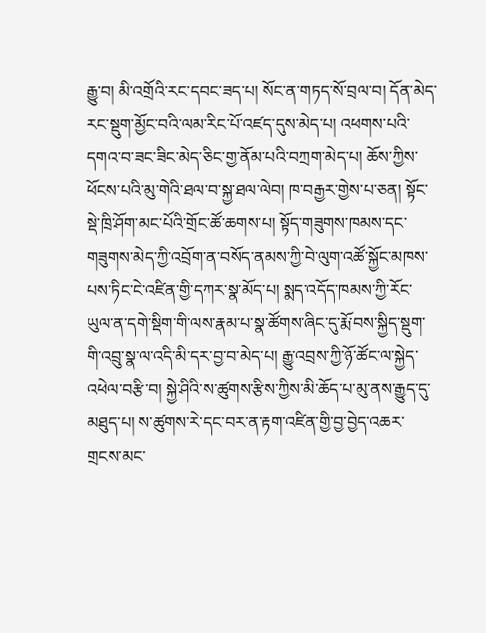རྒྱུ་བ། མི་འགྲོའི་རང་དབང་ཟད་པ། སོང་ན་གཏད་སོ་བྲལ་བ། དོན་མེད་རང་སྡུག་མྱོང་བའི་ལམ་རིང་པོ་འཛད་དུས་མེད་པ། འཕགས་པའི་དགའ་བ་ཟང་ཟིང་མེད་ཅིང་གྱ་ནོམ་པའི་བཀྲག་མེད་པ། ཆོས་ཀྱིས་ཕོངས་པའི་མུ་གེའི་ཐལ་བ་སྐྱ་ཐལ་ལེབ། ཁ་བརྒྱར་གྱེས་པ་ཅན། སྟོང་སྡེ་ཁྲི་ཤོག་མང་པོའི་གྲོང་ཚོ་ཆགས་པ། སྟོད་གཟུགས་ཁམས་དང་གཟུགས་མེད་ཀྱི་འབྲོག་ན་བསོད་ནམས་ཀྱི་བེ་ལུག་འཚོ་སྐྱོང་མཁས་པས་ཏིང་ངེ་འཛིན་གྱི་དཀར་སྣ་མོད་པ། སྨད་འདོད་ཁམས་ཀྱི་རོང་ཡུལ་ན་དགེ་སྡིག་གི་ལས་རྣམ་པ་སྣ་ཚོགས་ཞིང་དུ་རྨོ་བས་སྐྱིད་སྡུག་གི་འབྲུ་སྣ་ལ་འདི་མི་དར་བྱ་བ་མེད་པ། རྒྱུ་འབྲས་ཀྱི་ཉོ་ཚོང་ལ་སྐྱེད་འཕེལ་བརྩི་བ། སྐྱེ་ཤིའི་ས་ཚུགས་རྩིས་ཀྱིས་མི་ཆོད་པ་མུ་ནས་རྒྱུད་དུ་མཐུད་པ། ས་ཚུགས་རེ་དང་བར་ན་རྟག་འཛིན་གྱི་བྱ་བྱེད་འཆར་གྲངས་མང་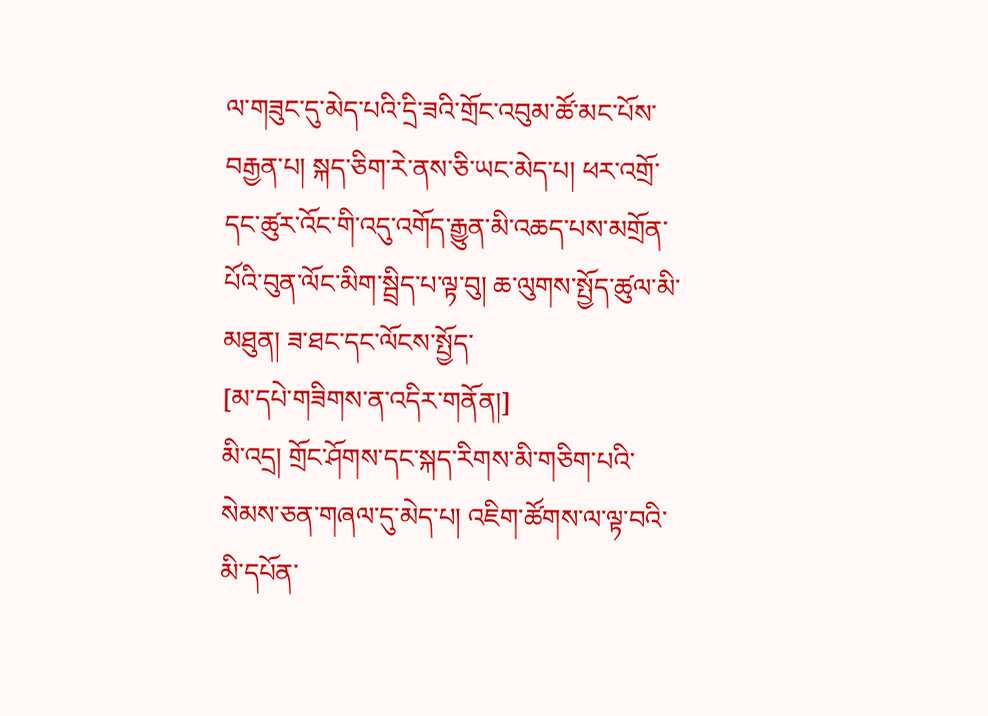ལ་གཟུང་དུ་མེད་པའི་དྲི་ཟའི་གྲོང་འབུམ་ཚོ་མང་པོས་བརྒྱན་པ། སྐད་ཅིག་རེ་ནས་ཅི་ཡང་མེད་པ། ཕར་འགྲོ་དང་ཚུར་འོང་གི་འདུ་འགོད་རྒྱུན་མི་འཆད་པས་མགྲོན་པོའི་བུན་ལོང་མིག་སྦྲིད་པ་ལྟ་བུ། ཆ་ལུགས་སྤྱོད་ཚུལ་མི་མཐུན། ཟ་ཐང་དང་ལོངས་སྤྱོད་
[མ་དཔེ་གཟིགས་ན་འདིར་གནོན།]
མི་འདྲ། གྲོང་ཤོགས་དང་སྐད་རིགས་མི་གཅིག་པའི་སེམས་ཅན་གཞལ་དུ་མེད་པ། འཇིག་ཚོགས་ལ་ལྟ་བའི་མི་དཔོན་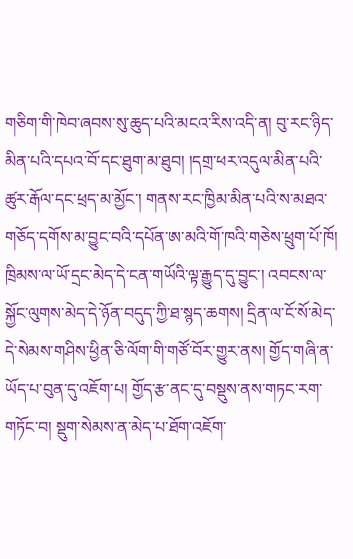གཅིག་གི་ཁེབ་ཞབས་སུ་ཆུད་པའི་མངའ་རིས་འདི་ན། བུ་རང་ཉིད་མིན་པའི་དཔའ་བོ་དང་ཐུག་མ་ཐུབ། །དགྲ་ཕར་འདུལ་མིན་པའི་ཚུར་རྒོལ་དང་ཕྲད་མ་མྱོང་། གནས་རང་ཁྱིམ་མིན་པའི་ས་མཐའ་གཅོད་དགོས་མ་བྱུང་བའི་དཔོན་ཨ་མའི་གོ་ཁའི་གཅེས་ཕྲུག་པོ་ཁོ། ཁྲིམས་ལ་ཡོ་དྲང་མེད་དེ་ངན་གཡོའི་ལྟ་རྒྱུད་དུ་བྱུང་། འབངས་ལ་སྐྱོང་ལུགས་མེད་དེ་ཉོན་བདུད་ཀྱི་ཐ་སྙད་ཆགས། དྲིན་ལ་ངོ་སོ་མེད་དེ་སེམས་གཤིས་ཕྱིན་ཅི་ལོག་གི་གཙོ་བོར་གྱུར་ནས། གྱོད་གཞི་ན་ཡོད་པ་བུན་དུ་འཇོག་པ། གྱོད་རྩ་ནང་དུ་བསྡུས་ནས་གཏང་རག་གཏོང་བ། སྡུག་སེམས་ན་མེད་པ་ཐོག་འཇོག་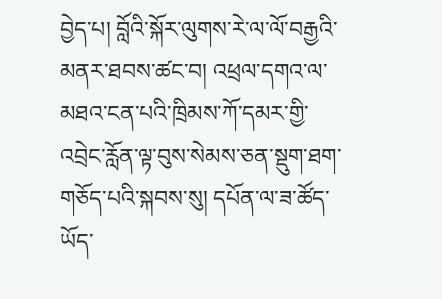བྱེད་པ། བློའི་སྐོར་ལུགས་རེ་ལ་ལོ་བརྒྱའི་མནར་ཐབས་ཚང་བ། འཕྲལ་དགའ་ལ་མཐའ་ངན་པའི་ཁྲིམས་ཀོ་དམར་གྱི་འབྲེང་རློན་ལྟ་བུས་སེམས་ཅན་སྡུག་ཐག་གཅོད་པའི་སྐབས་སུ། དཔོན་ལ་ཟ་ཚོད་ཡོད་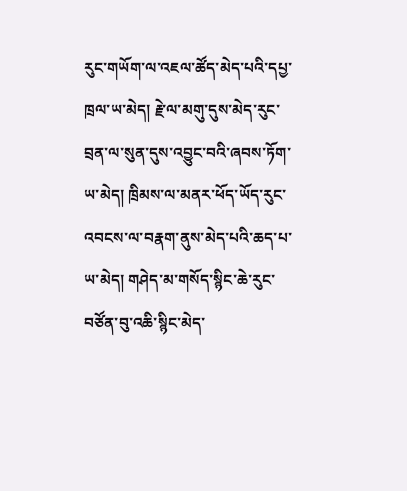རུང་གཡོག་ལ་འཇལ་ཚོད་མེད་པའི་དཔྱ་ཁྲལ་ཡ་མེད། རྗེ་ལ་མགུ་དུས་མེད་རུང་བྲན་ལ་སུན་དུས་འབྱུང་བའི་ཞབས་ཏོག་ཡ་མེད། ཁྲིམས་ལ་མནར་ཕོད་ཡོད་རུང་འབངས་ལ་བརྣག་ནུས་མེད་པའི་ཆད་པ་ཡ་མེད། གཤེད་མ་གསོད་སྙིང་ཆེ་རུང་བཙོན་བུ་འཆི་སྙིང་མེད་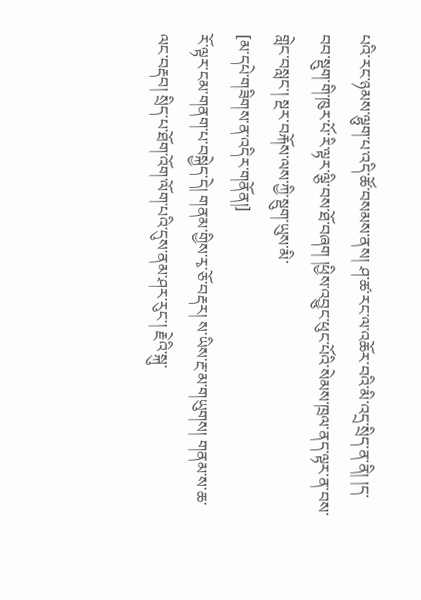པའི་རང་ཉམས་ལྷུག་པ་འདི་ཚོ་བསམས་ནས། ཤ་ཚ་རང་ལ་འཆོར་བའི་མི་འདྲ་སྲིད་ན་ནི། །ད་བབ་སྡུག་གི་ཁུར་པོ་རི་ལྟར་ལྕི་བས་ཐོ་བཞག །ཕྱིས་འབྱུང་ཕུང་པོའི་སེམས་ཁྲལ་ནད་ལྟར་ན་བས་གླེང་བསླང་། སྔར་བརྐོས་ལས་ཀྱི་སྡུག་ཡུས་མི་
[མ་དཔེ་གཟིགས་ན་འདིར་གནོན།]
རོ་ལྟར་ངམ་གནག་པ་བསྐྱེད་དེ། གནམ་གྱིས་རྭ་ཅོ་བརྡར། ས་ཡིས་རྔ་མ་གཡུགས། གནམ་ས་ཆ་ལང་བརྡབ། སྲིད་པ་ཐོག་འོག་ལོག་པའི་དུས་ནམ་ཤར་རུང་། རྗེའི་སྐུ་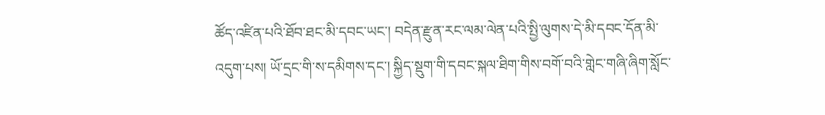ཚོད་འཛིན་པའི་ཐོབ་ཐང་མི་དབང་ཡང་། བདེན་རྫུན་རང་ལམ་ལེན་པའི་སྤྱི་ལུགས་དེ་མི་དབང་དོན་མི་འདུག་པས། ཡོ་དྲང་གི་ས་དམིགས་དང་། སྐྱིད་སྡུག་གི་དབང་སྐལ་ཐིག་གིས་བགོ་བའི་གླེང་གཞི་ཞིག་སློང་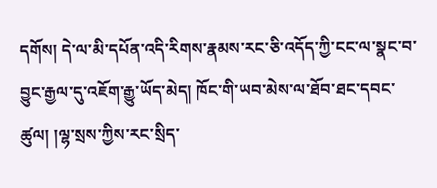དགོས། དེ་ལ་མི་དཔོན་འདི་རིགས་རྣམས་རང་ཅི་འདོད་ཀྱི་ངང་ལ་སྣང་བ་བྱུང་རྒྱལ་དུ་འཇོག་རྒྱུ་ཡོད་མེད། ཁོང་གི་ཡབ་མེས་ལ་ཐོབ་ཐང་དབང་ཚུལ། །ལྷ་སྲས་ཀྱིས་རང་སྲིད་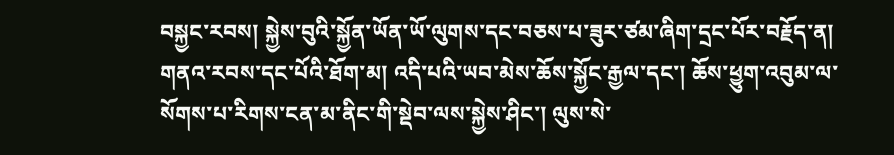བསྐྱང་རབས། སྐྱེས་བུའི་སྐྱོན་ཡོན་ཡོ་ལུགས་དང་བཅས་པ་ཟུར་ཙམ་ཞིག་དྲང་པོར་བརྗོད་ན། གནའ་རབས་དང་པོའི་ཐོག་མ། འདི་པའི་ཡབ་མེས་ཆོས་སྐྱོང་རྒྱལ་དང་། ཆོས་ཕྱུག་འབུམ་ལ་སོགས་པ་རིགས་ངན་མ་ནིང་གི་སྡེབ་ལས་སྐྱེས་ཤིང་། ལུས་སེ་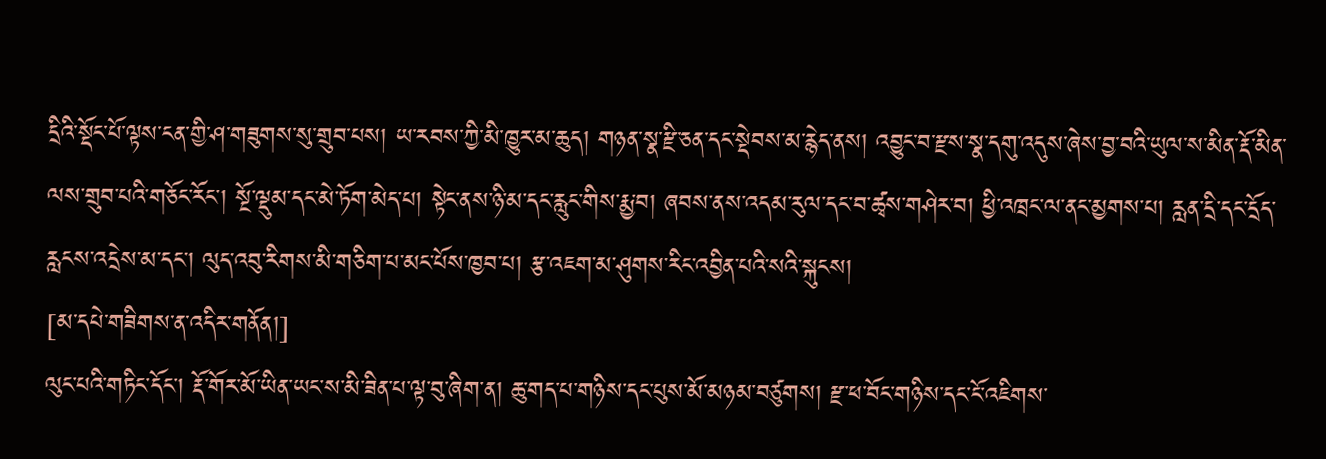དྲིའི་སྡོང་པོ་ལྟས་ངན་གྱི་ཤ་གཟུགས་སུ་གྲུབ་པས། ཡ་རབས་ཀྱི་མི་ཁྱུར་མ་ཆུད། གཉན་སྣ་རྫི་ཅན་དང་སྡེབས་མ་རྙེད་ནས། འབྱུང་བ་རྫས་སྣ་དགུ་འདུས་ཞེས་བྱ་བའི་ཡུལ་ས་མིན་རྡོ་མིན་ལས་གྲུབ་པའི་གཅོང་རོང་། སྔོ་ལྡུམ་དང་མེ་ཏོག་མེད་པ། སྟེང་ནས་ཉི་མ་དང་རླུང་གིས་རྨྱ་བ། ཞབས་ནས་འདམ་རུལ་དང་བ་ཚྭས་གཤེར་བ། ཕྱི་འཁྲང་ལ་ནང་མྱགས་པ། རླན་དྲི་དང་དྲོད་རླངས་འདྲེས་མ་དང་། ལུད་འབུ་རིགས་མི་གཅིག་པ་མང་པོས་ཁྱབ་པ། རྩ་འཇག་མ་ཤུགས་རིང་འབྱིན་པའི་སའི་སྐུངས།
[མ་དཔེ་གཟིགས་ན་འདིར་གནོན།]
ལུང་པའི་གཏིང་དོང་། རྡོ་གོར་མོ་ཡིན་ཡང་ས་མི་ཟིན་པ་ལྟ་བུ་ཞིག་ན། ཆུ་གད་པ་གཉིས་དང་པུས་མོ་མཉམ་བཙུགས། རྫ་ཕ་བོང་གཉིས་དང་ངོ་འཇིགས་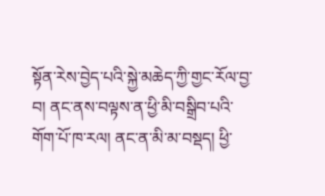སྟོན་རེས་བྱེད་པའི་སྐྱེ་མཆེད་ཀྱི་གྱང་རོལ་བྱ་བ། ནང་ནས་བལྟས་ན་ཕྱི་མི་བསྒྲིབ་པའི་གོག་པོ་ཁ་རལ། ནང་ན་མི་མ་བསྡད། ཕྱི་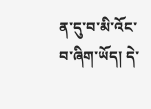ན་དུ་བ་མི་འོང་བ་ཞིག་ཡོད། དེ་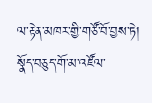ལ་རྟེན་མཁར་གྱི་གཙོ་བོ་བྱས་ཏེ། སྣོད་བཅུད་གོ་མ་འཛོལ་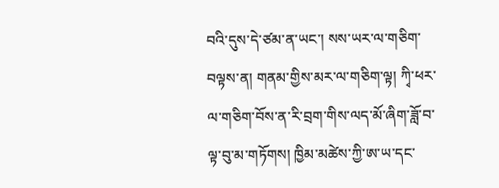བའི་དུས་དེ་ཙམ་ན་ཡང་། སས་ཡར་ལ་གཅིག་བལྟས་ན། གནམ་གྱིས་མར་ལ་གཅིག་ལྟ། ཀྭི་ཕར་ལ་གཅིག་བོས་ན་རི་བྲག་གིས་ལད་མོ་ཞིག་ཟློ་བ་ལྟ་བུ་མ་གཏོགས། ཁྱིམ་མཚེས་ཀྱི་ཨ་ཡ་དང་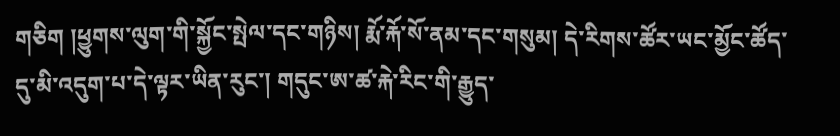གཅིག །ཕྱུགས་ལུག་གི་སྐྱོང་སྤེལ་དང་གཉིས། རྨོ་རྐོ་སོ་ནམ་དང་གསུམ། དེ་རིགས་ཚོར་ཡང་མྱོང་ཚོད་དུ་མི་འདུག་པ་དེ་ལྟར་ཡིན་རུང་། གདུང་ཨ་ཚ་རྐེ་རིང་གི་རྒྱུད་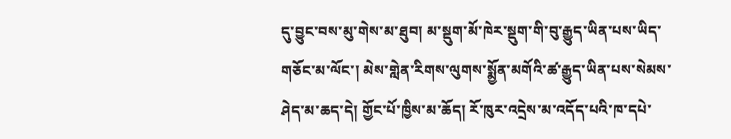དུ་བྱུང་བས་མུ་གེས་མ་ཐུབ། མ་སྡུག་མོ་ཁེར་སྡུག་གི་བུ་རྒྱུད་ཡིན་པས་ཡིད་གཅོང་མ་ལོང་། མེས་གླེན་རིགས་ལུགས་སྨྱོན་མགོའི་ཚ་རྒྱུད་ཡིན་པས་སེམས་ཤེད་མ་ཆད་དེ། གྱོང་པོ་ཁྱིས་མ་ཆོད། རོ་ཁུར་འདྲེས་མ་འདོད་པའི་ཁ་དཔེ་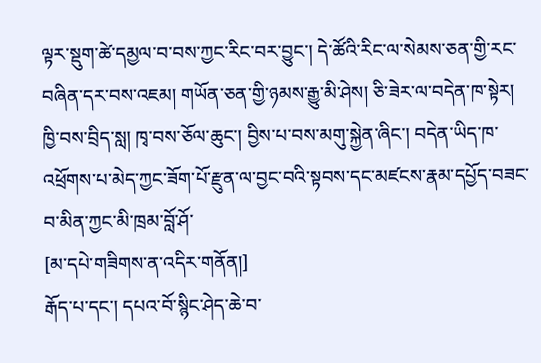ལྟར་སྡུག་ཚེ་དམྱལ་བ་བས་ཀྱང་རིང་བར་བྱུང་། དེ་ཚོའི་རིང་ལ་སེམས་ཅན་གྱི་རང་བཞིན་དར་བས་འཇམ། གཡོན་ཅན་གྱི་ཉམས་རྒྱུ་མི་ཤེས། ཅི་ཟེར་ལ་བདེན་ཁ་སྟེར། ཁྱི་བས་བྲིད་སླ། ཁྭ་བས་ཅོལ་ཆུང་། བྱིས་པ་བས་མགུ་སྐྱེན་ཞིང་། བདེན་ཡིད་ཁ་འཕྲོགས་པ་མེད་ཀྱང་ཟོག་པོ་རྫུན་ལ་བྱང་བའི་སྟབས་དང་མཛངས་རྣམ་དཔྱོད་བཟང་བ་མིན་ཀྱང་མི་ཁྲམ་བློ་ཤོ་
[མ་དཔེ་གཟིགས་ན་འདིར་གནོན།]
རྒོད་པ་དང་། དཔའ་བོ་སྙིང་ཤེད་ཆེ་བ་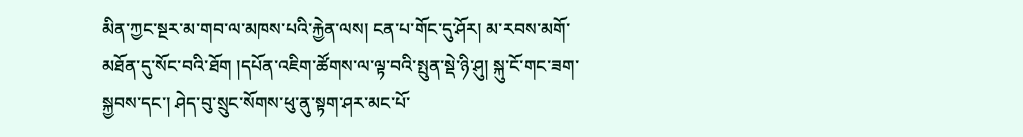མིན་ཀྱང་སྔར་མ་གབ་ལ་མཁས་པའི་རྐྱེན་ལས། ངན་པ་གོང་དུ་ཤོར། མ་རབས་མགོ་མཐོན་དུ་སོང་བའི་ཐོག །དཔོན་འཇིག་ཚོགས་ལ་ལྟ་བའི་སྤུན་སྡེ་ཉི་ཤུ། སྐུ་ངོ་གང་ཟག་སྐྱབས་དང་། ཤེད་བུ་སྲུང་སོགས་ཕུ་ནུ་སྟག་ཤར་མང་པོ་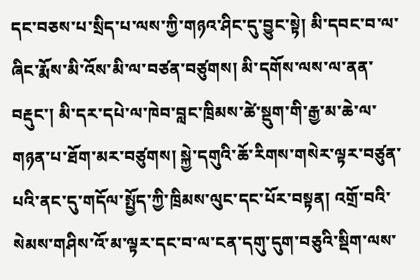དང་བཅས་པ་སྲིད་པ་ལས་ཀྱི་གཉའ་ཤིང་དུ་བྱུང་སྟེ། མི་དབང་བ་ལ་ཞིང་རྨོས་མི་འོས་མི་ལ་བཙན་བཙུགས། མི་དགོས་ལས་ལ་ནན་བརྡུང་། མི་དར་དཔེ་ལ་ཁེབ་བླང་ཁྲིམས་ཚེ་སྡུག་གི་རྒྱ་མ་ཆེ་ལ་གཉན་པ་ཐོག་མར་བཙུགས། སྐྱེ་དགུའི་ཆོ་རིགས་གསེར་ལྟར་བཙུན་པའི་ནང་དུ་གདོལ་སྤྱོད་ཀྱི་ཁྲིམས་ལུང་དང་པོར་བསྟན། འགྲོ་བའི་སེམས་གཤིས་འོ་མ་ལྟར་དང་བ་ལ་ངན་དགུ་དུག་བཅུའི་སྡིག་ལས་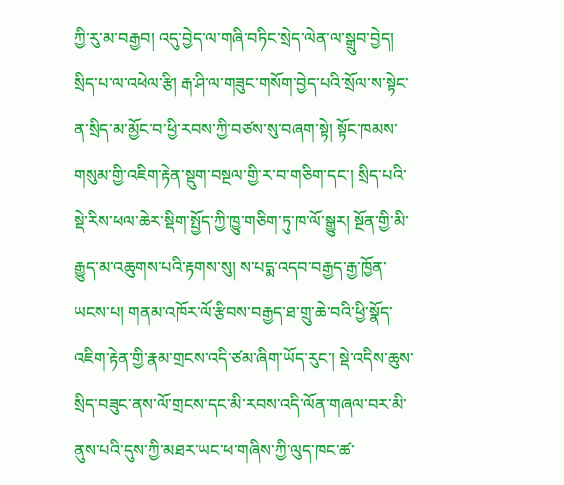ཀྱི་རུ་མ་བརྒྱབ། འདུ་བྱེད་ལ་གཞི་བཏིང་སྲེད་ལེན་ལ་སྒྲུབ་བྱེད། སྲིད་པ་ལ་འཕེལ་རྩི། རྒ་ཤི་ལ་གཟུང་གསོག་བྱེད་པའི་སྲོལ་ས་སྟེང་ན་སྲིད་མ་མྱོང་བ་ཕྱི་རབས་ཀྱི་བཙས་སུ་བཞག་སྟེ། སྟོང་ཁམས་གསུམ་གྱི་འཇིག་རྟེན་སྡུག་བསྔལ་གྱི་ར་བ་གཅིག་དང་། སྲིད་པའི་སྡེ་རིས་ཕལ་ཆེར་སྡིག་སྤྱོད་ཀྱི་ཁྱུ་གཅིག་ཏུ་ཁ་ལོ་སྒྱུར། སྔོན་གྱི་མི་རྒྱུད་མ་འཆུགས་པའི་རྟགས་སུ། ས་པདྨ་འདབ་བརྒྱད་རྒྱ་ཁྱོན་ཡངས་པ། གནམ་འཁོར་ལོ་རྩིབས་བརྒྱད་ཐ་གྲུ་ཆེ་བའི་ཕྱི་སྣོད་འཇིག་རྟེན་གྱི་རྣམ་གྲངས་འདི་ཙམ་ཞིག་ཡོད་རུང་། སྡེ་འདིས་ཆུས་སྲིད་བཟུང་ནས་ལོ་གྲངས་དང་མི་རབས་འདི་ལོན་གཞལ་བར་མི་ནུས་པའི་དུས་ཀྱི་མཐར་ཡང་ཕ་གཞིས་ཀྱི་ལུད་ཁང་ཚ་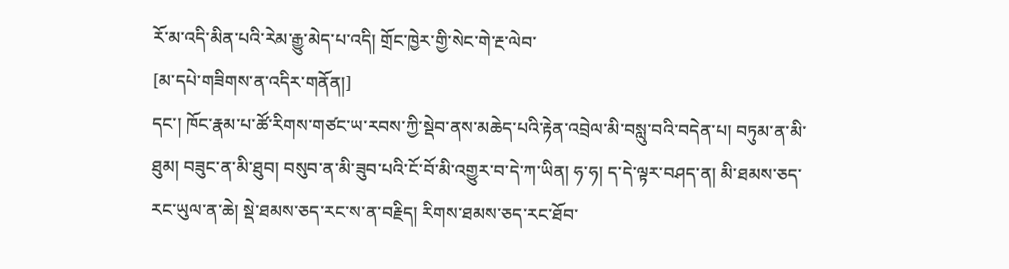རོ་མ་འདི་མིན་པའི་རེམ་རྒྱུ་མེད་པ་འདི། གྲོང་ཁྱེར་གྱི་སེང་གེ་རྔ་ལེབ་
[མ་དཔེ་གཟིགས་ན་འདིར་གནོན།]
དང་། ཁོང་རྣམ་པ་ཚོ་རིགས་གཙང་ཡ་རབས་ཀྱི་སྡེབ་ནས་མཆེད་པའི་རྟེན་འབྲེལ་མི་བསླུ་བའི་བདེན་པ། བཏུམ་ན་མི་ཐུམ། བཟུང་ན་མི་ཐུབ། བསུབ་ན་མི་ཟུབ་པའི་ངོ་བོ་མི་འགྱུར་བ་དེ་ཀ་ཡིན། ཧ་ཧ། ད་དེ་ལྟར་བཤད་ན། མི་ཐམས་ཅད་རང་ཡུལ་ན་ཆེ། སྡེ་ཐམས་ཅད་རང་ས་ན་བརྗིད། རིགས་ཐམས་ཅད་རང་ཐོབ་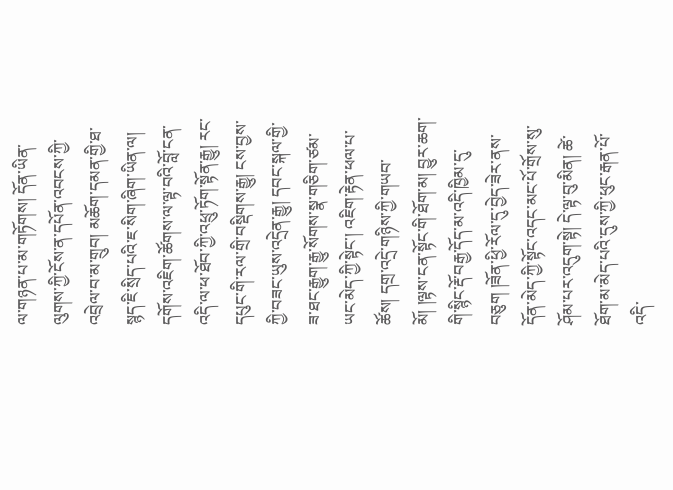ལ་གཉན་པ་མ་གཏོགས། དོན་ཡིན་ལུགས་ཀྱི་ངོས་ན་དཔོན་འབངས་ཀྱི་འབྲེལ་བ་མ་གྲུབ། མཆོག་དམན་གྱི་ཐ་སྙད་ཇི་སྲིད་པའི་ཇ་སིག་ཞིག་ཡིན་ལ། དགོས་འཇིག་ཚོགས་ལ་ལྟ་བའི་བློ་ངན་འདི་ལ་ཕ་ཐོབ་ཀྱི་འཕྲུ་ཏོག་སྟོན་རྒྱུ། རང་དཔུང་གི་རལ་གྲི་བསྡིགས་རྒྱུ། ངས་བྱས་ཀྱི་བཟང་ཡུས་འདྲེན་རྒྱུ། དབང་སྐལ་གྱི་ཟ་ཐང་རྒྱུག་རྒྱུ་སོགས་སྣ་གཅིག་ཙམ་ཡང་མེད་ཀྱི་སྟེང་། འཇིག་རྟེན་ཕལ་པ་ཚོས། དགྲ་འདྲེ་གཉིས་ཀྱི་གཡབ་མོ། །ལྟས་ངན་སྟོང་གི་ཐོག་མ། བྱུར་ཆག་གི་སྙིང་རྡོ་བརྒྱ་དོད་མ་འདི་ཁྱིམ་དུ་བཅུག །ཟོན་ཕྱི་རོལ་དུ་བྱེད་ཟེར་ནས་དོན་མེད་ཀྱི་སྟོང་འདང་མང་པོ་གྲོས་སུ་ཤོམ་པར་འདུག་སྟེ། དེ་ལྟ་བུ་མིན། ཚེ་ཐོག་མ་མེད་པའི་དུས་ཀྱི་ཕུང་རྒན་པོ་འདི་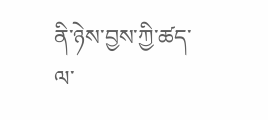ནི་ཉེས་བྱས་ཀྱི་ཚད་ལ་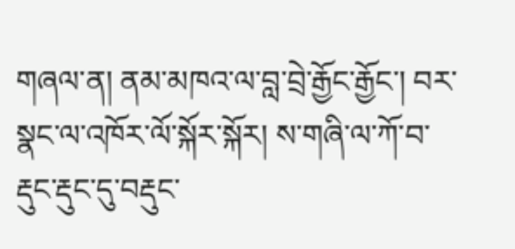གཞལ་ན། ནམ་མཁའ་ལ་བླ་བྲེ་རྒྱོང་རྒྱོང་། བར་སྣང་ལ་འཁོར་ལོ་སྐོར་སྐོར། ས་གཞི་ལ་ཀོ་བ་རྡུང་རྡུང་དུ་བརྡུང་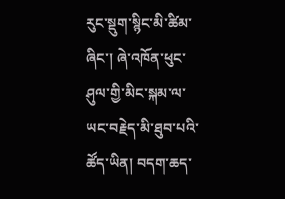རུང་སྡུག་སྙིང་མི་ཚིམ་ཞིང་། ཞེ་འཁོན་ཕུང་ཤུལ་གྱི་མིང་སྐམ་ལ་ཡང་བརྗེད་མི་ཐུབ་པའི་ཚོད་ཡིན། བདག་ཆད་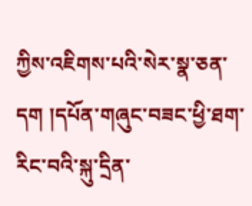ཀྱིས་འཇིགས་པའི་སེར་སྣ་ཅན་དག །དཔོན་གཞུང་བཟང་ཕྱི་ཐག་རིང་བའི་སྐུ་དྲིན་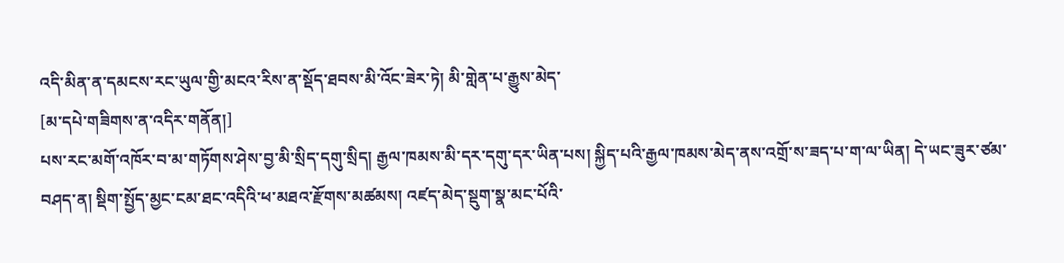འདི་མིན་ན་དམངས་རང་ཡུལ་གྱི་མངའ་རིས་ན་སྡོད་ཐབས་མི་འོང་ཟེར་ཏེ། མི་གླེན་པ་རྒྱུས་མེད་
[མ་དཔེ་གཟིགས་ན་འདིར་གནོན།]
པས་རང་མགོ་འཁོར་བ་མ་གཏོགས་ཤེས་བྱ་མི་སྲིད་དགུ་སྲིད། རྒྱལ་ཁམས་མི་དར་དགུ་དར་ཡིན་པས། སྐྱིད་པའི་རྒྱལ་ཁམས་མེད་ནས་འགྲོ་ས་ཟད་པ་ག་ལ་ཡིན། དེ་ཡང་ཟུར་ཙམ་བཤད་ན། སྡིག་སྤྱོད་མྱང་ངམ་ཐང་འདིའི་ཕ་མཐའ་རྫོགས་མཚམས། འཛད་མེད་སྡུག་སྣ་མང་པོའི་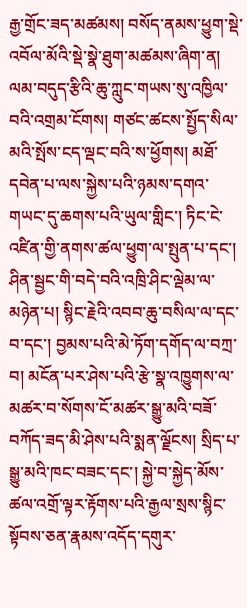རྒྱ་གྲོང་ཟད་མཚམས། བསོད་ནམས་ཕྱུག་སྡེ་འབོལ་མོའི་སྡེ་སྣེ་ཐུག་མཚམས་ཞིག་ན། ལམ་བདུད་རྩིའི་ཆུ་ཀླུང་གཡས་སུ་འཁྱིལ་བའི་འགྲམ་ངོགས། གཙང་ཚངས་སྤྱོད་སིལ་མའི་སྤོས་ངད་ལྡང་བའི་ས་ཕྱོགས། མཐོ་དབེན་པ་ལས་སྐྱེས་པའི་ཉམས་དགའ་གཡང་དུ་ཆགས་པའི་ཡུལ་གླིང་། ཏིང་ངེ་འཛིན་གྱི་ནགས་ཚལ་ཕྱུག་ལ་སྤུན་པ་དང་། ཤིན་སྦྱང་གི་བདེ་བའི་འཁྲི་ཤིང་ལྡེམ་ལ་མཉེན་པ། སྙིང་རྗེའི་འབབ་ཆུ་བསིལ་ལ་དང་བ་དང་། བྱམས་པའི་མེ་ཏོག་དགོད་ལ་བཀྲ་བ། མངོན་པར་ཤེས་པའི་རྩེ་སྣ་འཁྱུགས་ལ་མཚར་བ་སོགས་ངོ་མཚར་སྒྱུ་མའི་བཟོ་བཀོད་ཟད་མི་ཤེས་པའི་སྨན་ལྗོངས། སྲིད་པ་སྒྱུ་མའི་ཁང་བཟང་དང་། སྐྱེ་བ་སྐྱེད་མོས་ཚལ་འགྲོ་ལྟར་རྟོགས་པའི་རྒྱལ་སྲས་སྙིང་སྟོབས་ཅན་རྣམས་འདོད་དགུར་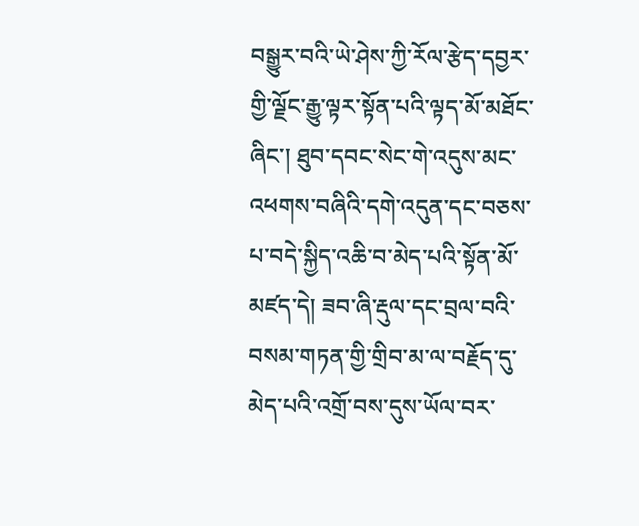བསྒྱུར་བའི་ཡེ་ཤེས་ཀྱི་རོལ་རྩེད་དབྱར་གྱི་ལྗོང་རྒྱུ་ལྟར་སྟོན་པའི་ལྟད་མོ་མཐོང་ཞིང་། ཐུབ་དབང་སེང་གེ་འདུས་མང་འཕགས་བཞིའི་དགེ་འདུན་དང་བཅས་པ་བདེ་སྐྱིད་འཆི་བ་མེད་པའི་སྟོན་མོ་མཛད་དེ། ཟབ་ཞི་རྡུལ་དང་བྲལ་བའི་བསམ་གཏན་གྱི་གྲིབ་མ་ལ་བརྗོད་དུ་མེད་པའི་འགྲོ་བས་དུས་ཡོལ་བར་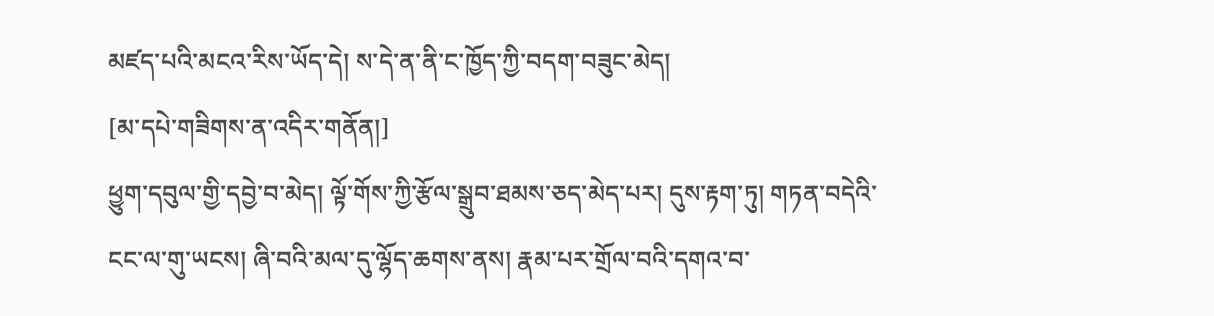མཛད་པའི་མངའ་རིས་ཡོད་དེ། ས་དེ་ན་ནི་ང་ཁྱོད་ཀྱི་བདག་བཟུང་མེད།
[མ་དཔེ་གཟིགས་ན་འདིར་གནོན།]
ཕྱུག་དབུལ་གྱི་དབྱེ་བ་མེད། ལྟོ་གོས་ཀྱི་རྩོལ་སྒྲུབ་ཐམས་ཅད་མེད་པར། དུས་རྟག་ཏུ། གཏན་བདེའི་ངང་ལ་གུ་ཡངས། ཞི་བའི་མལ་དུ་ལྷོད་ཆགས་ནས། རྣམ་པར་གྲོལ་བའི་དགའ་བ་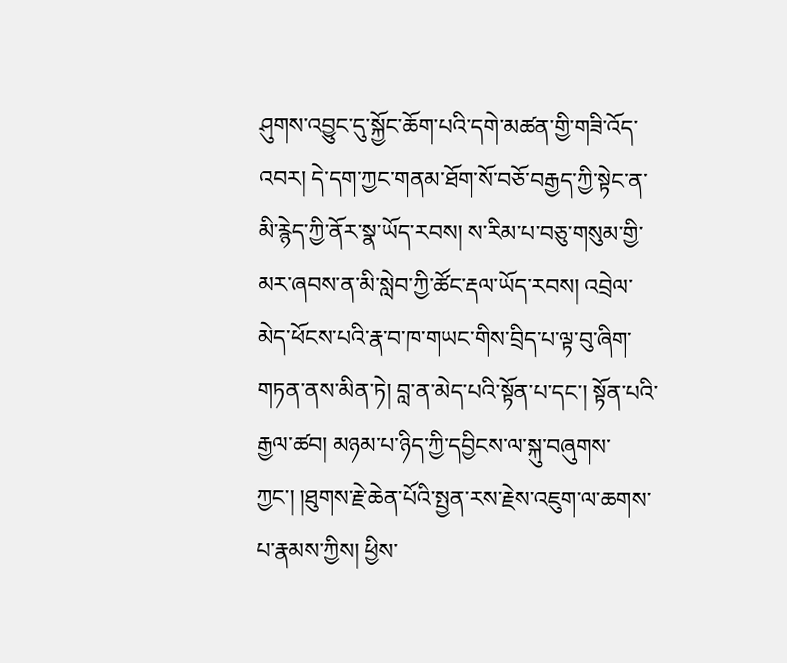ཤུགས་འབྱུང་དུ་སྐྱོང་ཆོག་པའི་དགེ་མཚན་གྱི་གཟི་འོད་འབར། དེ་དག་ཀྱང་གནམ་ཐོག་སོ་བཅོ་བརྒྱད་ཀྱི་སྟེང་ན་མི་རྙེད་ཀྱི་ནོར་སྣ་ཡོད་རབས། ས་རིམ་པ་བཅུ་གསུམ་གྱི་མར་ཞབས་ན་མི་སླེབ་ཀྱི་ཚོང་རྡལ་ཡོད་རབས། འབྲེལ་མེད་ཕོངས་པའི་རྣ་བ་ཁ་གཡང་གིས་བྲིད་པ་ལྟ་བུ་ཞིག་གཏན་ནས་མིན་ཏེ། བླ་ན་མེད་པའི་སྟོན་པ་དང་། སྟོན་པའི་རྒྱལ་ཚབ། མཉམ་པ་ཉིད་ཀྱི་དབྱིངས་ལ་སྐུ་བཞུགས་ཀྱང་། །ཐུགས་རྗེ་ཆེན་པོའི་སྤྱན་རས་རྗེས་འཇུག་ལ་ཆགས་པ་རྣམས་ཀྱིས། ཕྱིས་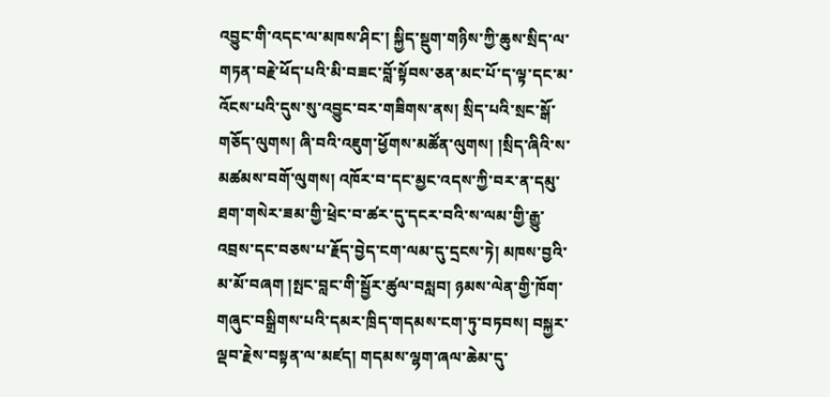འབྱུང་གི་འདང་ལ་མཁས་ཤིང་། སྐྱིད་སྡུག་གཉིས་ཀྱི་ཆུས་སྲིད་ལ་གཏན་བརྗེ་ཕོད་པའི་མི་བཟང་བློ་སྟོབས་ཅན་མང་པོ་ད་ལྟ་དང་མ་འོངས་པའི་དུས་སུ་འབྱུང་བར་གཟིགས་ནས། སྲིད་པའི་སྲང་སྒོ་གཅོད་ལུགས། ཞི་བའི་འཇུག་ཕྱོགས་མཚོན་ལུགས། །སྲིད་ཞིའི་ས་མཚམས་བགོ་ལུགས། འཁོར་བ་དང་མྱང་འདས་ཀྱི་བར་ན་དམུ་ཐག་གསེར་ཟམ་གྱི་ཕྲེང་བ་ཚར་དུ་དངར་བའི་ས་ལམ་གྱི་རྒྱུ་འབྲས་དང་བཅས་པ་རྗོད་བྱེད་ངག་ལམ་དུ་དྲངས་ཏེ། མཁས་བྱའི་མ་མོ་བཞག །སྤང་བླང་གི་སྦྱོར་ཚུལ་བསླབ། ཉམས་ལེན་གྱི་ཁོག་གཞུང་བསྒྲིགས་པའི་དམར་ཁྲིད་གདམས་ངག་ཏུ་བཏབས། བསྐྱར་ལྡབ་རྗེས་བསྟན་ལ་མཛད། གདམས་ལྷག་ཞལ་ཆེམ་དུ་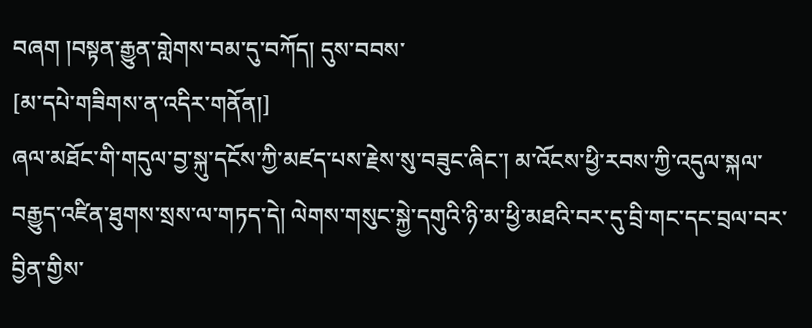བཞག །བསྟན་རྒྱུན་གླེགས་བམ་དུ་བཀོད། དུས་བབས་
[མ་དཔེ་གཟིགས་ན་འདིར་གནོན།]
ཞལ་མཐོང་གི་གདུལ་བྱ་སྐུ་དངོས་ཀྱི་མཛད་པས་རྗེས་སུ་བཟུང་ཞིང་། མ་འོངས་ཕྱི་རབས་ཀྱི་འདུལ་སྐལ་བརྒྱུད་འཛིན་ཐུགས་སྲས་ལ་གཏད་དེ། ལེགས་གསུང་སྐྱེ་དགུའི་ཉི་མ་ཕྱི་མཐའི་བར་དུ་བྲི་གང་དང་བྲལ་བར་བྱིན་གྱིས་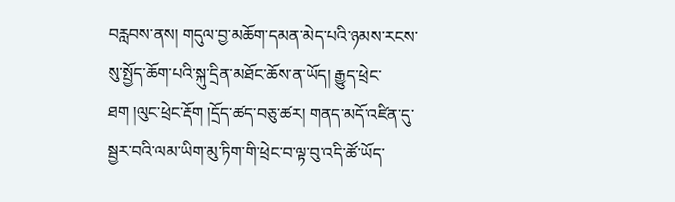བརླབས་ནས། གདུལ་བྱ་མཆོག་དམན་མེད་པའི་ཉམས་རངས་སུ་སྤྱོད་ཆོག་པའི་སྐུ་དྲིན་མཐོང་ཆོས་ན་ཡོད། རྒྱུད་ཕྲེང་ཐག །ལུང་ཕྲེང་རྡོག །དྲོད་ཚད་བཅུ་ཚར། གནད་མདོ་འཛིན་དུ་སྦྱར་བའི་ལམ་ཡིག་མུ་ཏིག་གི་ཕྲེང་བ་ལྟ་བུ་འདི་ཚོ་ཡོད་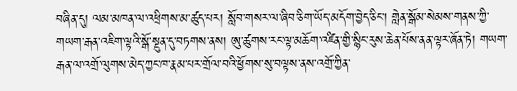བཞིན་དུ། ལམ་མཁན་ལ་འཕྲིགས་མ་ཚུད་པར། སློབ་གསར་ལ་ཞིབ་ཅིག་ཡོད་མདོག་བྱེད་ཅིང་། གླེན་སྒོམ་སེམས་གནས་ཀྱི་གཡག་རྒན་འཇིག་ལྟའི་སྒོ་སྔུན་དུ་བཏགས་ནས། ཨུ་ཚུགས་རང་ལྟ་མཆོག་འཛིན་གྱི་སྙིང་རུས་ཆེན་པོས་ནན་ལྟར་ཞོན་ཏེ། གཡག་རྒན་ལ་འགྲོ་ལུགས་མེད་ཀྱང་ཁ་རྣམ་པར་གྲོལ་བའི་ཕྱོགས་སུ་བལྟས་ནས་འགྲོ་ཀྱིན་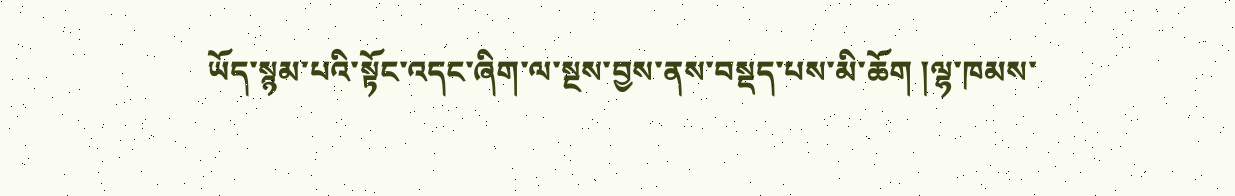ཡོད་སྙམ་པའི་སྟོང་འདང་ཞིག་ལ་སྔས་བྱས་ནས་བསྡད་པས་མི་ཆོག །ལྷ་ཁམས་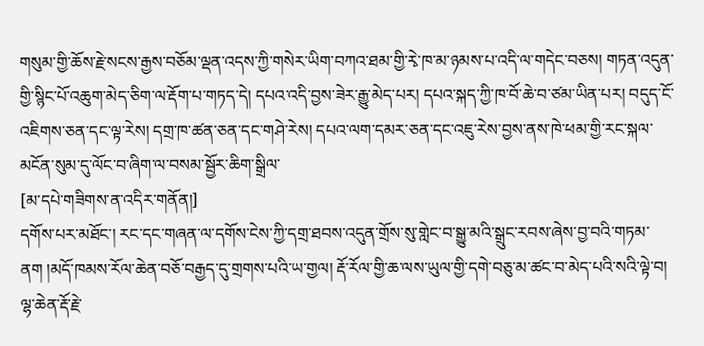གསུམ་གྱི་ཆོས་རྗེ་སངས་རྒྱས་བཅོམ་ལྡན་འདས་ཀྱི་གསེར་ཡིག་བཀའ་ཐམ་གྱི་རྭེ་ཁ་མ་ཉམས་པ་འདི་ལ་གདེང་བཅས། གཏན་འདུན་གྱི་སྙིང་པོ་འཆུག་མེད་ཅིག་ལ་རྡོག་པ་གཏད་དེ། དཔའ་འདི་བྱས་ཟེར་རྒྱུ་མེད་པར། དཔའ་སྐད་ཀྱི་ཁ་བོ་ཆེ་བ་ཙམ་ཡིན་པར། བདུད་ངོ་འཇིགས་ཅན་དང་ལྟ་རེས། དགྲ་ཁ་ཚན་ཅན་དང་གཤེ་རེས། དཔའ་ལག་དམར་ཅན་དང་འཇུ་རེས་བྱས་ནས་ཁེ་ཕམ་གྱི་རང་སྐལ་མངོན་སུམ་དུ་ལོང་བ་ཞིག་ལ་བསམ་སྦྱོར་ཆིག་སྒྲིལ་
[མ་དཔེ་གཟིགས་ན་འདིར་གནོན།]
དགོས་པར་མཐོང་། རང་དང་གཞན་ལ་དགོས་ངེས་ཀྱི་དགྲ་ཐབས་འདུན་གྲོས་སུ་གླེང་བ་སྒྱུ་མའི་སྒྲུང་རབས་ཞེས་བྱ་བའི་གཏམ་ནག །མདོ་ཁམས་རོལ་ཆེན་བཅོ་བརྒྱད་དུ་གྲགས་པའི་ཡ་གྱལ། རྡོ་རོལ་གྱི་ཆ་ལས་ཡུལ་གྱི་དགེ་བཅུ་མ་ཚང་བ་མེད་པའི་སའི་ལྟེ་བ། ལྷ་ཆེན་རྡོ་རྗེ་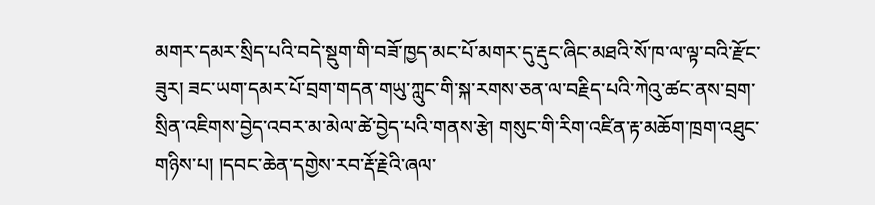མགར་དམར་སྲིད་པའི་བདེ་སྡུག་གི་བཟོ་ཁྱད་མང་པོ་མགར་དུ་རྡུང་ཞིང་མཐའི་སོ་ཁ་ལ་ལྟ་བའི་རྫོང་ཟུར། ཟང་ཡག་དམར་པོ་བྲག་གདན་གཡུ་ཀླུང་གི་སྐ་རགས་ཅན་ལ་བརྗིད་པའི་ཀེའུ་ཚང་ནས་བྲག་སྲིན་འཇིགས་བྱེད་འབར་མ་མེལ་ཚེ་བྱེད་པའི་གནས་རྩེ། གསུང་གི་རིག་འཛིན་རྟ་མཆོག་ཁྲག་འཐུང་གཉིས་པ། །དབང་ཆེན་དགྱེས་རབ་རྡོ་རྗེའི་ཞལ་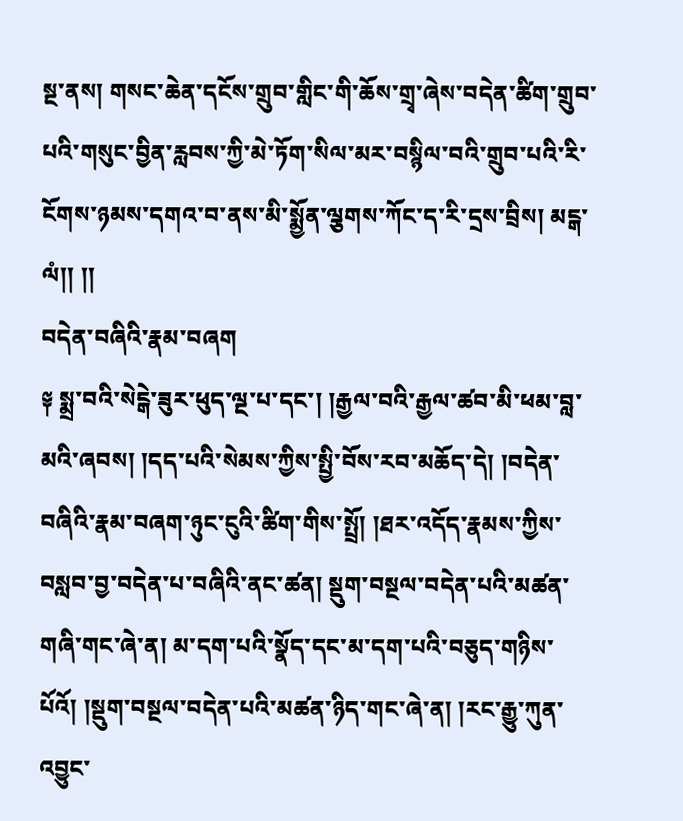སྔ་ནས། གསང་ཆེན་དངོས་གྲུབ་གླིང་གི་ཆོས་གྲྭ་ཞེས་བདེན་ཚིག་གྲུབ་པའི་གསུང་བྱིན་རླབས་ཀྱི་མེ་ཏོག་སིལ་མར་བསྙིལ་བའི་གྲུབ་པའི་རི་ངོགས་ཉམས་དགའ་བ་ནས་མི་སྨྱོན་ལྕགས་ཀོང་ད་རི་དྲས་བྲིས། མངྒ་ལཾ།། །།
བདེན་བཞིའི་རྣམ་བཞག
༈ སྨྲ་བའི་སེངྒེ་ཟུར་ཕུད་ལྔ་པ་དང་། །རྒྱལ་བའི་རྒྱལ་ཚབ་མི་ཕམ་བླ་མའི་ཞབས། །དད་པའི་སེམས་ཀྱིས་སྤྱི་བོས་རབ་མཆོད་དེ། །བདེན་བཞིའི་རྣམ་བཞག་ཉུང་ངུའི་ཚིག་གིས་སྤྲོ། །ཐར་འདོད་རྣམས་ཀྱིས་བསླབ་བྱ་བདེན་པ་བཞིའི་ནང་ཚན། སྡུག་བསྔལ་བདེན་པའི་མཚན་གཞི་གང་ཞེ་ན། མ་དག་པའི་སྣོད་དང་མ་དག་པའི་བཅུད་གཉིས་པོའོ། །སྡུག་བསྔལ་བདེན་པའི་མཚན་ཉིད་གང་ཞེ་ན། །རང་རྒྱུ་ཀུན་འབྱུང་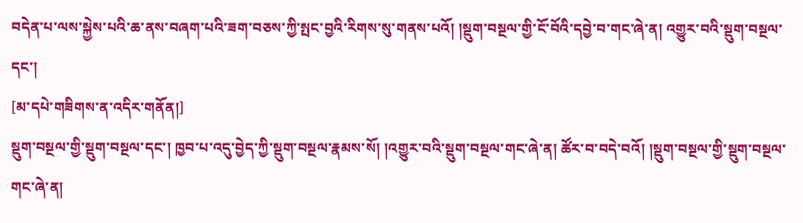བདེན་པ་ལས་སྐྱེས་པའི་ཆ་ནས་བཞག་པའི་ཟག་བཅས་ཀྱི་སྤང་བྱའི་རིགས་སུ་གནས་པའོ། །སྡུག་བསྔལ་གྱི་ངོ་བོའི་དབྱེ་བ་གང་ཞེ་ན། འགྱུར་བའི་སྡུག་བསྔལ་དང་།
[མ་དཔེ་གཟིགས་ན་འདིར་གནོན།]
སྡུག་བསྔལ་གྱི་སྡུག་བསྔལ་དང་། ཁྱབ་པ་འདུ་བྱེད་ཀྱི་སྡུག་བསྔལ་རྣམས་སོ། །འགྱུར་བའི་སྡུག་བསྔལ་གང་ཞེ་ན། ཚོར་བ་བདེ་བའོ། །སྡུག་བསྔལ་གྱི་སྡུག་བསྔལ་གང་ཞེ་ན།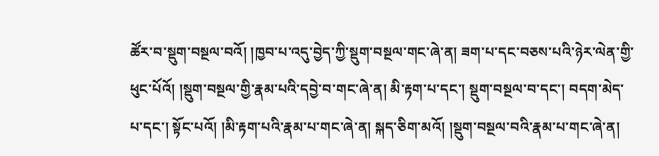ཚོར་བ་སྡུག་བསྔལ་བའོ། །ཁྱབ་པ་འདུ་བྱེད་ཀྱི་སྡུག་བསྔལ་གང་ཞེ་ན། ཟག་པ་དང་བཅས་པའི་ཉེར་ལེན་གྱི་ཕུང་པོའོ། །སྡུག་བསྔལ་གྱི་རྣམ་པའི་དབྱེ་བ་གང་ཞེ་ན། མི་རྟག་པ་དང་། སྡུག་བསྔལ་བ་དང་། བདག་མེད་པ་དང་། སྟོང་པའོ། །མི་རྟག་པའི་རྣམ་པ་གང་ཞེ་ན། སྐད་ཅིག་མའོ། །སྡུག་བསྔལ་བའི་རྣམ་པ་གང་ཞེ་ན།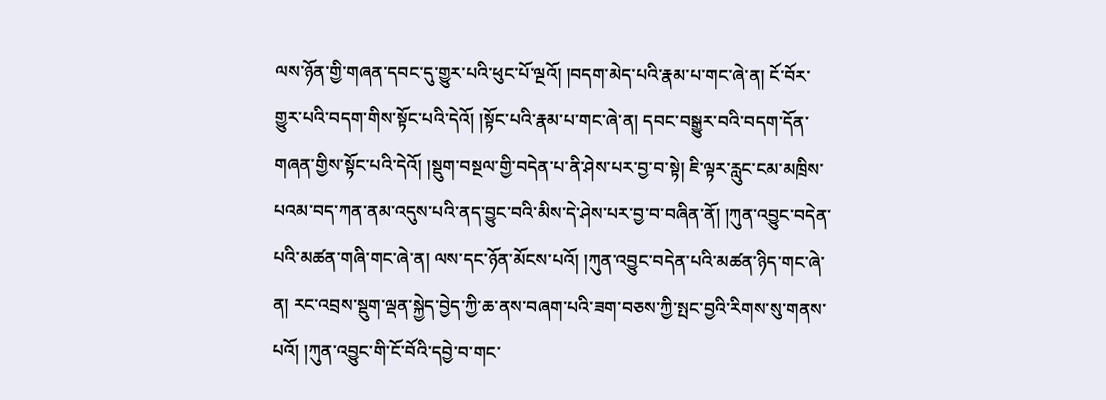ལས་ཉོན་གྱི་གཞན་དབང་དུ་གྱུར་པའི་ཕུང་པོ་ལྔའོ། །བདག་མེད་པའི་རྣམ་པ་གང་ཞེ་ན། ངོ་བོར་གྱུར་པའི་བདག་གིས་སྟོང་པའི་དེའོ། །སྟོང་པའི་རྣམ་པ་གང་ཞེ་ན། དབང་བསྒྱུར་བའི་བདག་དོན་གཞན་གྱིས་སྟོང་པའི་དེའོ། །སྡུག་བསྔལ་གྱི་བདེན་པ་ནི་ཤེས་པར་བྱ་བ་སྟེ། ཇི་ལྟར་རླུང་ངམ་མཁྲིས་པའམ་བད་ཀན་ནམ་འདུས་པའི་ནད་བྱུང་བའི་མིས་དེ་ཤེས་པར་བྱ་བ་བཞིན་ནོ། །ཀུན་འབྱུང་བདེན་པའི་མཚན་གཞི་གང་ཞེ་ན། ལས་དང་ཉོན་མོངས་པའོ། །ཀུན་འབྱུང་བདེན་པའི་མཚན་ཉིད་གང་ཞེ་ན། རང་འབྲས་སྡུག་ལྡན་སྐྱེད་བྱེད་ཀྱི་ཆ་ནས་བཞག་པའི་ཟག་བཅས་ཀྱི་སྤང་བྱའི་རིགས་སུ་གནས་པའོ། །ཀུན་འབྱུང་གི་ངོ་བོའི་དབྱེ་བ་གང་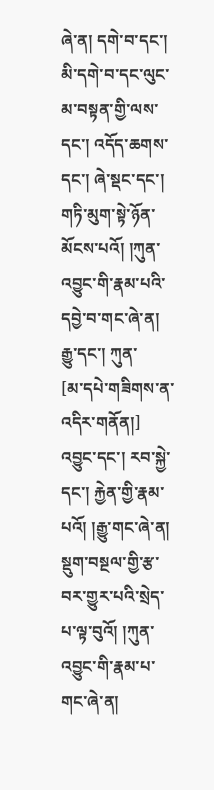ཞེ་ན། དགེ་བ་དང་། མི་དགེ་བ་དང་ལུང་མ་བསྟན་གྱི་ལས་དང་། འདོད་ཆགས་དང་། ཞེ་སྡང་དང་། གཏི་མུག་སྟེ་ཉོན་མོངས་པའོ། །ཀུན་འབྱུང་གི་རྣམ་པའི་དབྱེ་བ་གང་ཞེ་ན། རྒྱུ་དང་། ཀུན་
[མ་དཔེ་གཟིགས་ན་འདིར་གནོན།]
འབྱུང་དང་། རབ་སྐྱེ་དང་། རྐྱེན་གྱི་རྣམ་པའོ། །རྒྱུ་གང་ཞེ་ན། སྡུག་བསྔལ་གྱི་རྩ་བར་གྱུར་པའི་སྲེད་པ་ལྟ་བུའོ། །ཀུན་འབྱུང་གི་རྣམ་པ་གང་ཞེ་ན།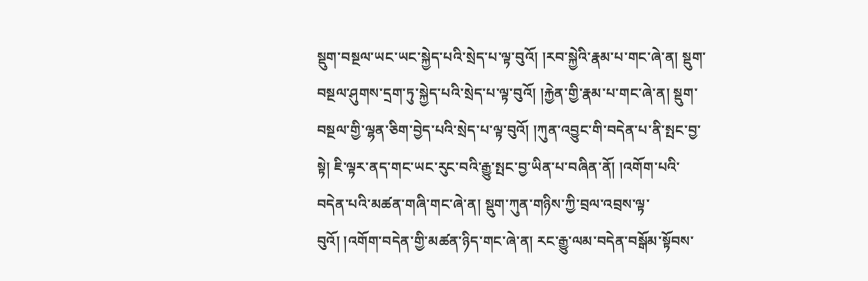སྡུག་བསྔལ་ཡང་ཡང་སྐྱེད་པའི་སྲེད་པ་ལྟ་བུའོ། །རབ་སྐྱེའི་རྣམ་པ་གང་ཞེ་ན། སྡུག་བསྔལ་ཤུགས་དྲག་ཏུ་སྐྱེད་པའི་སྲེད་པ་ལྟ་བུའོ། །རྐྱེན་གྱི་རྣམ་པ་གང་ཞེ་ན། སྡུག་བསྔལ་གྱི་ལྷན་ཅིག་བྱེད་པའི་སྲེད་པ་ལྟ་བུའོ། །ཀུན་འབྱུང་གི་བདེན་པ་ནི་སྤང་བྱ་སྟེ། ཇི་ལྟར་ནད་གང་ཡང་རུང་བའི་རྒྱུ་སྤང་བྱ་ཡིན་པ་བཞིན་ནོ། །འགོག་པའི་བདེན་པའི་མཚན་གཞི་གང་ཞེ་ན། སྡུག་ཀུན་གཉིས་ཀྱི་བྲལ་འབྲས་ལྟ་བུའོ། །འགོག་བདེན་གྱི་མཚན་ཉིད་གང་ཞེ་ན། རང་རྒྱུ་ལམ་བདེན་བསྒོམ་སྟོབས་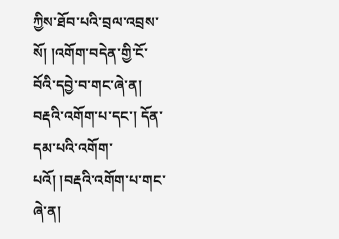ཀྱིས་ཐོབ་པའི་བྲལ་འབྲས་སོ། །འགོག་བདེན་གྱི་ངོ་བོའི་དབྱེ་བ་གང་ཞེ་ན། བརྡའི་འགོག་པ་དང་། དོན་དམ་པའི་འགོག་པའོ། །བརྡའི་འགོག་པ་གང་ཞེ་ན།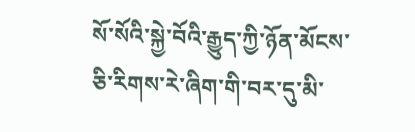སོ་སོའི་སྐྱེ་བོའི་རྒྱུད་ཀྱི་ཉོན་མོངས་ཅི་རིགས་རེ་ཞིག་གི་བར་དུ་མི་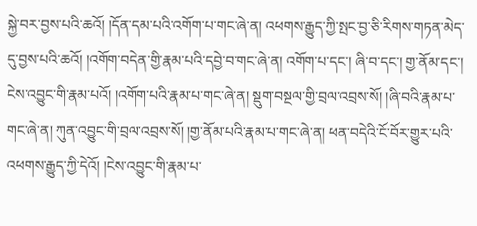སྐྱེ་བར་བྱས་པའི་ཆའོ། །དོན་དམ་པའི་འགོག་པ་གང་ཞེ་ན། འཕགས་རྒྱུད་ཀྱི་སྤང་བྱ་ཅི་རིགས་གཏན་མེད་དུ་བྱས་པའི་ཆའོ། །འགོག་བདེན་གྱི་རྣམ་པའི་དབྱེ་བ་གང་ཞེ་ན། འགོག་པ་དང་། ཞི་བ་དང་། གྱ་ནོམ་དང་། ངེས་འབྱུང་གི་རྣམ་པའོ། །འགོག་པའི་རྣམ་པ་གང་ཞེ་ན། སྡུག་བསྔལ་གྱི་བྲལ་འབྲས་སོ། །ཞི་བའི་རྣམ་པ་གང་ཞེ་ན། ཀུན་འབྱུང་གི་བྲལ་འབྲས་སོ། །གྱ་ནོམ་པའི་རྣམ་པ་གང་ཞེ་ན། ཕན་བདེའི་ངོ་བོར་གྱུར་པའི་འཕགས་རྒྱུད་ཀྱི་དེའོ། །ངེས་འབྱུང་གི་རྣམ་པ་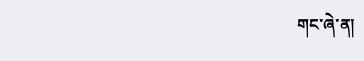གང་ཞེ་ན།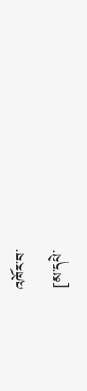འཁོར་བ་
[མ་དཔེ་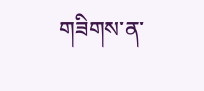གཟིགས་ན་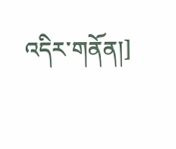འདིར་གནོན།]